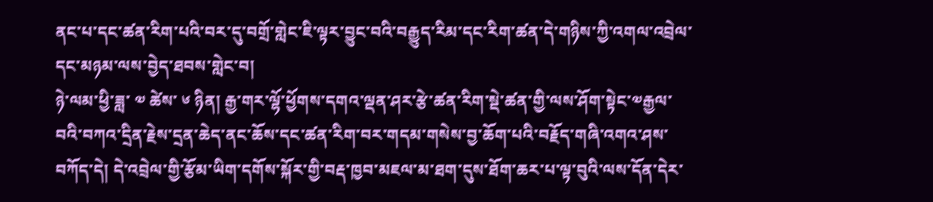ནང་པ་དང་ཚན་རིག་པའི་བར་དུ་བགྲོ་གླེང་ཇི་ལྟར་བྱུང་བའི་བརྒྱུད་རིམ་དང་རིག་ཚན་དེ་གཉིས་ཀྱི་འགལ་འབྲེལ་དང་མཉམ་ལས་བྱེད་ཐབས་གླེང་བ།
ཉེ་ལམ་ཕྱི་ཟླ་ ༧ ཚེས་ ༦ ཉིན། རྒྱ་གར་ལྷོ་ཕྱོགས་དགའ་ལྡན་ཤར་རྩེ་ཚན་རིག་སྡེ་ཚན་གྱི་ལས་ཤོག་སྟེང་༧རྒྱལ་བའི་བཀའ་དྲིན་རྗེས་དྲན་ཆེད་ནང་ཆོས་དང་ཚན་རིག་བར་གདམ་གསེས་བྱ་ཆོག་པའི་བརྗོད་གཞི་འགའ་ཤས་བཀོད་དེ། དེ་འབྲེལ་གྱི་རྩོམ་ཡིག་དགོས་སྐོར་གྱི་བརྡ་ཁྱབ་མཇལ་མ་ཐག་དུས་ཐོག་ཆར་པ་ལྟ་བུའི་ལས་དོན་དེར་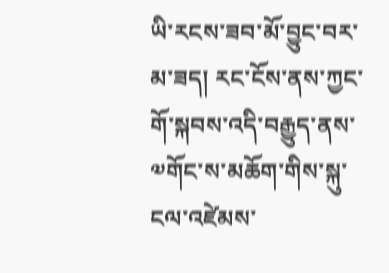ཡི་རངས་ཟབ་མོ་བྱུང་བར་མ་ཟད། རང་ངོས་ནས་ཀྱང་གོ་སྐབས་འདི་བརྒྱུད་ནས་༧གོང་ས་མཆོག་གིས་སྐུ་ངལ་འཛེམས་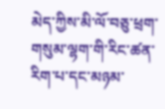མེད་ཀྱིས་མི་ལོ་བཅུ་ཕྲག་གསུམ་ལྷག་གི་རིང་ཚན་རིག་པ་དང་མཉམ་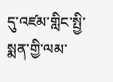དུ་འཛམ་གླིང་སྤྱི་སྨན་གྱི་ལམ་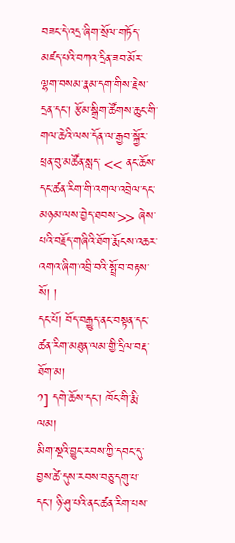བཟང་དེ་འདྲ་ཞིག་སྲོལ་གཏོད་མཛད་པའི་བཀའ་དྲིན་ཟབ་མོར་ལྷག་བསམ་རྣམ་དག་གིས་རྗེས་དྲན་དང་། རྩོམ་སྒྲིག་ཚོགས་ཆུང་གི་གལ་ཆེའི་ལས་དོན་ལ་རྒྱབ་སྐྱོར་ཕྲན་བུ་མཚོན་སླད་ << ནང་ཆོས་དང་ཚན་རིག་གི་འགལ་འབྲེལ་དང་མཉམ་ལས་བྱེད་ཐབས་>> ཞེས་པའི་བརྗོད་གཞིའི་ཐོག་རྨོངས་འཆར་འགའ་ཞིག་འབྲི་བའི་སྤྲོ་བ་བརྟས་སོ། །
དང་པོ། བོད་བརྒྱུད་ནང་བསྟན་དང་ཚན་རིག་མཐུན་ལམ་གྱི་དྲིལ་བརྡ་ཐོག་མ།
༡] དགེ་ཆོས་དང་། ཁོང་གི་རྨི་ལམ།
མིག་སྔའི་བྱུང་རབས་ཀྱི་དབང་དུ་བྱས་ཚེ་དུས་རབས་བཅུ་དགུ་པ་དང་། ཉི་ཤུ་པའི་ནང་ཚན་རིག་པས་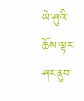ཡེ་ཤུའི་ཆོས་ལྟར་ཤར་ནུབ་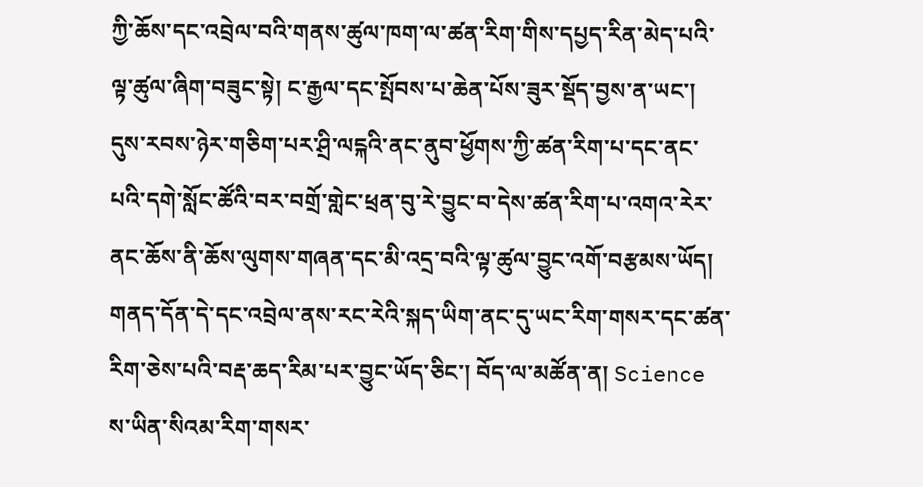ཀྱི་ཆོས་དང་འབྲེལ་བའི་གནས་ཚུལ་ཁག་ལ་ཚན་རིག་གིས་དཔྱད་རིན་མེད་པའི་ལྟ་ཚུལ་ཞིག་བཟུང་སྟེ། ང་རྒྱལ་དང་སྤོབས་པ་ཆེན་པོས་ཟུར་སྡོད་བྱས་ན་ཡང་། དུས་རབས་ཉེར་གཅིག་པར་ཤྲི་ལངྐའི་ནང་ནུབ་ཕྱོགས་ཀྱི་ཚན་རིག་པ་དང་ནང་པའི་དགེ་སློང་ཚོའི་བར་བགྲོ་གླེང་ཕྲན་བུ་རེ་བྱུང་བ་དེས་ཚན་རིག་པ་འགའ་རེར་ནང་ཆོས་ནི་ཆོས་ལུགས་གཞན་དང་མི་འདྲ་བའི་ལྟ་ཚུལ་བྱུང་འགོ་བརྩམས་ཡོད།
གནད་དོན་དེ་དང་འབྲེལ་ནས་རང་རེའི་སྐད་ཡིག་ནང་དུ་ཡང་རིག་གསར་དང་ཚན་རིག་ཅེས་པའི་བརྡ་ཆད་རིམ་པར་བྱུང་ཡོད་ཅིང་། བོད་ལ་མཚོན་ན། Science ས་ཡིན་སིའམ་རིག་གསར་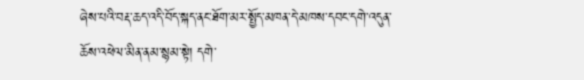ཞེས་པའི་བརྡ་ཆད་འདི་བོད་སྐད་ནང་ཐོག་མར་སྤྱོད་མཁན་དེ་མཁས་དབང་དགེ་འདུན་ཆོས་འཕེལ་མིན་ནམ་སྙམ་སྟེ། དགེ་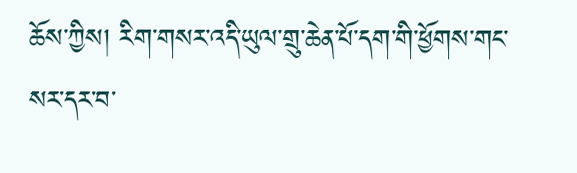ཆོས་ཀྱིས། རིག་གསར་འདི་ཡུལ་གྲུ་ཆེན་པོ་དག་གི་ཕྱོགས་གང་སར་དར་བ་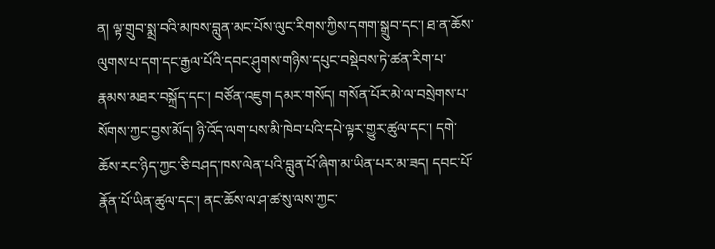ན། ལྟ་གྲུབ་སྨྲ་བའི་མཁས་བླུན་མང་པོས་ལུང་རིགས་ཀྱིས་དགག་སྒྲུབ་དང་། ཐ་ན་ཆོས་ལུགས་པ་དག་དང་རྒྱལ་པོའི་དབང་ཤུགས་གཉིས་དཔུང་བསྡེབས་ཏེ་ཚན་རིག་པ་རྣམས་མཐར་བསྐྲོད་དང་། བཙོན་འཇུག དམར་གསོད། གསོན་པོར་མེ་ལ་བསྲེགས་པ་སོགས་ཀྱང་བྱས་མོད། ཉི་འོད་ལག་པས་མི་ཁེབ་པའི་དཔེ་ལྟར་གྱུར་ཚུལ་དང་། དགེ་ཆོས་རང་ཉིད་ཀྱང་ཅི་བཤད་ཁས་ལེན་པའི་བླུན་པོ་ཞིག་མ་ཡིན་པར་མ་ཟད། དབང་པོ་རྣོན་པོ་ཡིན་ཚུལ་དང་། ནང་ཆོས་ལ་ཤ་ཚ་སུ་ལས་ཀྱང་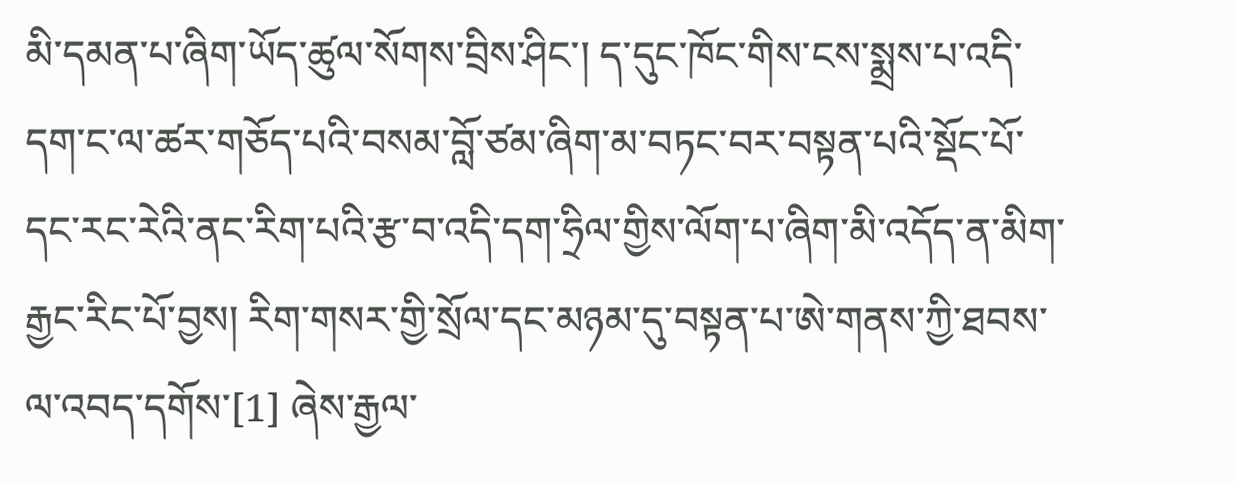མི་དམན་པ་ཞིག་ཡོད་ཚུལ་སོགས་བྲིས་ཤིང་། ད་དུང་ཁོང་གིས་ངས་སྨྲས་པ་འདི་དག་ང་ལ་ཚར་གཅོད་པའི་བསམ་བློ་ཙམ་ཞིག་མ་བཏང་བར་བསྟན་པའི་སྡོང་པོ་དང་རང་རེའི་ནང་རིག་པའི་རྩ་བ་འདི་དག་ཧྲིལ་གྱིས་ལོག་པ་ཞིག་མི་འདོད་ན་མིག་རྒྱང་རིང་པོ་བྱས། རིག་གསར་གྱི་སྲོལ་དང་མཉམ་དུ་བསྟན་པ་ཨེ་གནས་ཀྱི་ཐབས་ལ་འབད་དགོས་[1] ཞེས་རྒྱལ་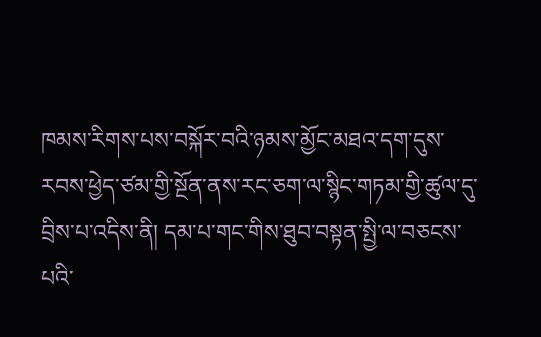ཁམས་རིགས་པས་བསྐོར་བའི་ཉམས་མྱོང་མཐའ་དག་དུས་རབས་ཕྱེད་ཙམ་གྱི་སྔོན་ནས་རང་ཅག་ལ་སྙིང་གཏམ་གྱི་ཚུལ་དུ་བྲིས་པ་འདིས་ནི། དམ་པ་གང་གིས་ཐུབ་བསྟན་སྤྱི་ལ་བཅངས་པའི་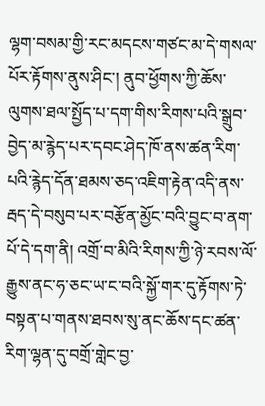ལྷག་བསམ་གྱི་རང་མདངས་གཙང་མ་དེ་གསལ་པོར་རྟོགས་ནུས་ཤིང་། ནུབ་ཕྱོགས་ཀྱི་ཆོས་ལུགས་ཐལ་སྤྱོད་པ་དག་གིས་རིགས་པའི་སྒྲུབ་བྱེད་མ་རྙེད་པར་དབང་ཤེད་ཁོ་ནས་ཚན་རིག་པའི་རྙེད་དོན་ཐམས་ཅད་འཇིག་རྟེན་འདི་ནས་རྦད་དེ་བསུབ་པར་བརྩོན་མྱོང་བའི་བྱུང་བ་ནག་པོ་དེ་དག་ནི། འགྲོ་བ་མིའི་རིགས་ཀྱི་ཉེ་རབས་ལོ་རྒྱུས་ནང་ཧ་ཅང་ཡ་ང་བའི་སྐྱོ་གར་དུ་རྟོགས་ཏེ་བསྟན་པ་གནས་ཐབས་སུ་ནང་ཆོས་དང་ཚན་རིག་ལྷན་དུ་བགྲོ་གླེང་བྱ་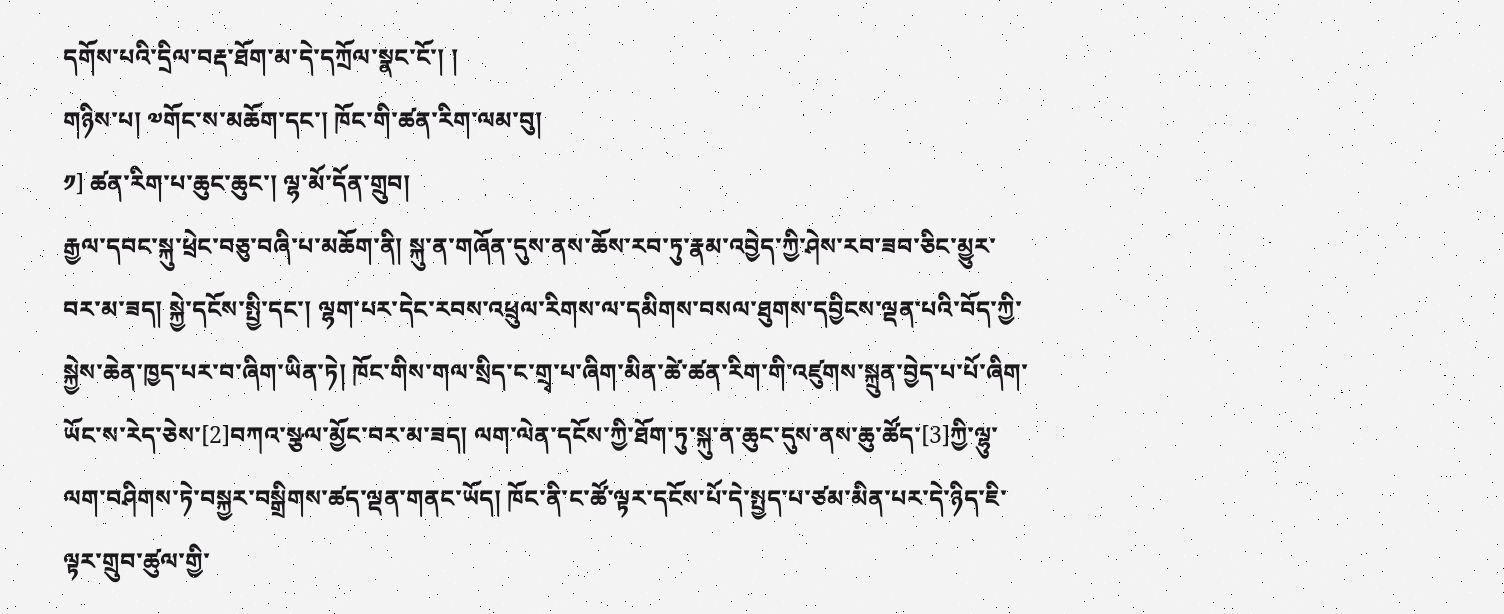དགོས་པའི་དྲིལ་བརྡ་ཐོག་མ་དེ་དཀྲོལ་སྣང་ངོ་། །
གཉིས་པ། ༧གོང་ས་མཆོག་དང་། ཁོང་གི་ཚན་རིག་ལམ་བུ།
༡] ཚན་རིག་པ་ཆུང་ཆུང་། ལྷ་མོ་དོན་གྲུབ།
རྒྱལ་དབང་སྐུ་ཕྲེང་བཅུ་བཞི་པ་མཆོག་ནི། སྐུ་ན་གཞོན་དུས་ནས་ཆོས་རབ་ཏུ་རྣམ་འབྱེད་ཀྱི་ཤེས་རབ་ཟབ་ཅིང་མྱུར་བར་མ་ཟད། སྐྱེ་དངོས་སྤྱི་དང་། ལྷག་པར་དེང་རབས་འཕྲུལ་རིགས་ལ་དམིགས་བསལ་ཐུགས་དབྱིངས་ལྡན་པའི་བོད་ཀྱི་སྐྱེས་ཆེན་ཁྱད་པར་བ་ཞིག་ཡིན་ཏེ། ཁོང་གིས་གལ་སྲིད་ང་གྲྭ་པ་ཞིག་མིན་ཚེ་ཚན་རིག་གི་འཛུགས་སྐྲུན་བྱེད་པ་པོ་ཞིག་ཡོང་ས་རེད་ཅེས་[2]བཀའ་སྩལ་མྱོང་བར་མ་ཟད། ལག་ལེན་དངོས་ཀྱི་ཐོག་ཏུ་སྐུ་ན་ཆུང་དུས་ནས་ཆུ་ཚོད་[3]ཀྱི་ལྷུ་ལག་བཤིགས་ཏེ་བསྐྱར་བསྒྲིགས་ཚད་ལྡན་གནང་ཡོད། ཁོང་ནི་ང་ཚོ་ལྟར་དངོས་པོ་དེ་སྤྱད་པ་ཙམ་མིན་པར་དེ་ཉིད་ཇི་ལྟར་གྲུབ་ཚུལ་གྱི་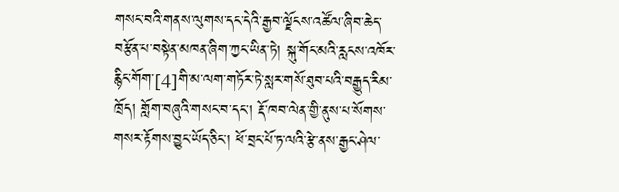གསང་བའི་གནས་ལུགས་དང་དེའི་རྒྱབ་ལྗོངས་འཚོལ་ཞིབ་ཆེད་བརྩོན་པ་བསྟེན་མཁན་ཞིག་ཀྱང་ཡིན་ཏེ། སྐུ་གོང་མའི་རླངས་འཁོར་རྙིང་གོག་[4]གི་མ་ལག་གཏོར་ཏེ་སླར་གསོ་ཐུབ་པའི་བརྒྱུད་རིམ་ཁྲོད། གློག་བཞུའི་གསང་བ་དང་། རྡོ་ཁབ་ལེན་གྱི་ནུས་པ་སོགས་གསར་རྟོགས་བྱུང་ཡོད་ཅིང་། ཕོ་བྲང་པོ་ཏ་ལའི་རྩེ་ནས་རྒྱང་ཤེལ་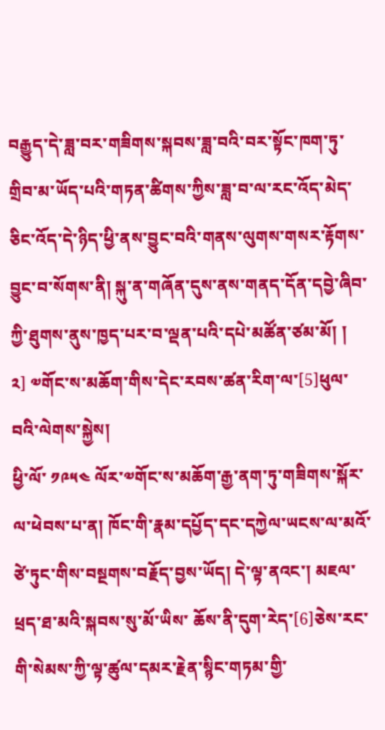བརྒྱུད་དེ་ཟླ་བར་གཟིགས་སྐབས་ཟླ་བའི་བར་སྟོང་ཁག་ཏུ་གྲིབ་མ་ཡོད་པའི་གཏན་ཚིགས་ཀྱིས་ཟླ་བ་ལ་རང་འོད་མེད་ཅིང་འོད་དེ་ཉིད་ཕྱི་ནས་བྱུང་བའི་གནས་ལུགས་གསར་རྟོགས་བྱུང་བ་སོགས་ནི། སྐུ་ན་གཞོན་དུས་ནས་གནད་དོན་དབྱེ་ཞིབ་ཀྱི་ཐུགས་ནུས་ཁྱད་པར་བ་ལྡན་པའི་དཔེ་མཚོན་ཙམ་མོ། །
༢] ༧གོང་ས་མཆོག་གིས་དེང་རབས་ཚན་རིག་ལ་[5]ཕུལ་བའི་ལེགས་སྐྱེས།
ཕྱི་ལོ་ ༡༩༥༤ ལོར་༧གོང་ས་མཆོག་རྒྱ་ནག་ཏུ་གཟིགས་སྐོར་ལ་ཕེབས་པ་ན། ཁོང་གི་རྣམ་དཔྱོད་དང་དཀྱེལ་ཡངས་ལ་མའོ་ཙེ་ཏུང་གིས་བསྔགས་བརྗོད་བྱས་ཡོད། དེ་ལྟ་ནའང་། མཇལ་ཕྲད་ཐ་མའི་སྐབས་སུ་མོ་ཡིས་ ཆོས་ནི་དུག་རེད་[6]ཅེས་རང་གི་སེམས་ཀྱི་ལྟ་ཚུལ་དམར་རྗེན་སྙིང་གཏམ་གྱི་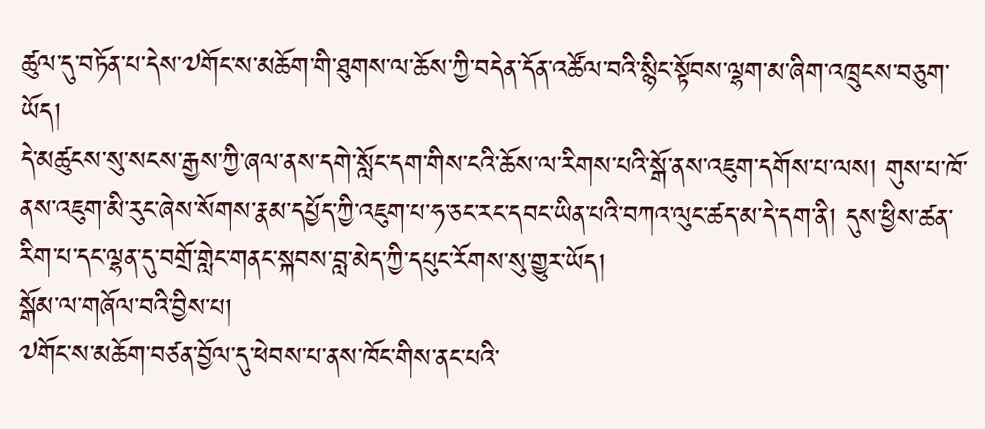ཚུལ་དུ་བཏོན་པ་དེས་༧གོང་ས་མཆོག་གི་ཐུགས་ལ་ཆོས་ཀྱི་བདེན་དོན་འཚོལ་བའི་སྙིང་སྟོབས་ལྷག་མ་ཞིག་འཁྲུངས་བཅུག་ཡོད།
དེ་མཚུངས་སུ་སངས་རྒྱས་ཀྱི་ཞལ་ནས་དགེ་སློང་དག་གིས་ངའི་ཆོས་ལ་རིགས་པའི་སྒོ་ནས་འཇུག་དགོས་པ་ལས། གུས་པ་ཁོ་ནས་འཇུག་མི་རུང་ཞེས་སོགས་རྣམ་དཔྱོད་ཀྱི་འཇུག་པ་ཧ་ཅང་རང་དབང་ཡིན་པའི་བཀའ་ལུང་ཚད་མ་དེ་དག་ནི། དུས་ཕྱིས་ཚན་རིག་པ་དང་ལྷན་དུ་བགྲོ་གླེང་གནང་སྐབས་བླ་མེད་ཀྱི་དཔུང་རོགས་སུ་གྱུར་ཡོད།
སྒོམ་ལ་གཞོལ་བའི་བྱིས་པ།
༧གོང་ས་མཆོག་བཙན་བྱོལ་དུ་ཕེབས་པ་ནས་ཁོང་གིས་ནང་པའི་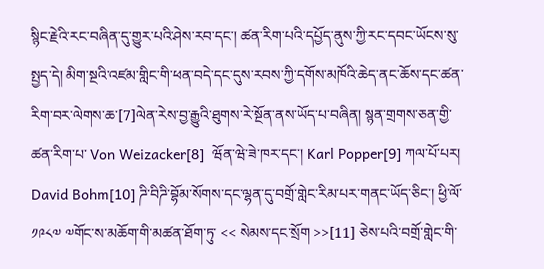སྙིང་རྗེའི་རང་བཞིན་དུ་གྱུར་པའི་ཤེས་རབ་དང་། ཚན་རིག་པའི་དཔྱོད་ནུས་ཀྱི་རང་དབང་ཡོངས་སུ་སྤྱད་དེ། མིག་སྔའི་འཛམ་གླིང་གི་ཕན་བདེ་དང་དུས་རབས་ཀྱི་དགོས་མཁོའི་ཆེད་ནང་ཆོས་དང་ཚན་རིག་བར་ལེགས་ཆ་[7]ལེན་རེས་བྱ་རྒྱུའི་ཐུགས་རེ་སྔོན་ནས་ཡོད་པ་བཞིན། སྙན་གྲགས་ཅན་གྱི་ཚན་རིག་པ་ Von Weizacker[8]  ཝོན་ཝེ་ཟེ་ཁར་དང་། Karl Popper[9] ཀལ་པོ་པར། David Bohm[10] ཌི་བིཌི་བྷོམ་སོགས་དང་ལྷན་དུ་བགྲོ་གླེང་རིམ་པར་གནང་ཡོད་ཅིང་། ཕྱི་ལོ་ ༡༩༨༧ ༧གོང་ས་མཆོག་གི་མཚན་ཐོག་ཏུ་ << སེམས་དང་སྲོག >>[11] ཅེས་པའི་བགྲོ་གླེང་གི་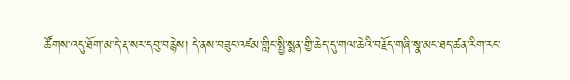ཚོགས་འདུ་ཐོག་མ་དེ་རྡ་སར་དབུ་བརྙེས། དེ་ནས་བཟུང་འཛམ་གླིང་སྤྱི་སྨན་གྱི་ཆེད་དུ་གལ་ཆེའི་བརྗོད་གཞི་སྣ་མང་ཐད་ཚན་རིག་རང་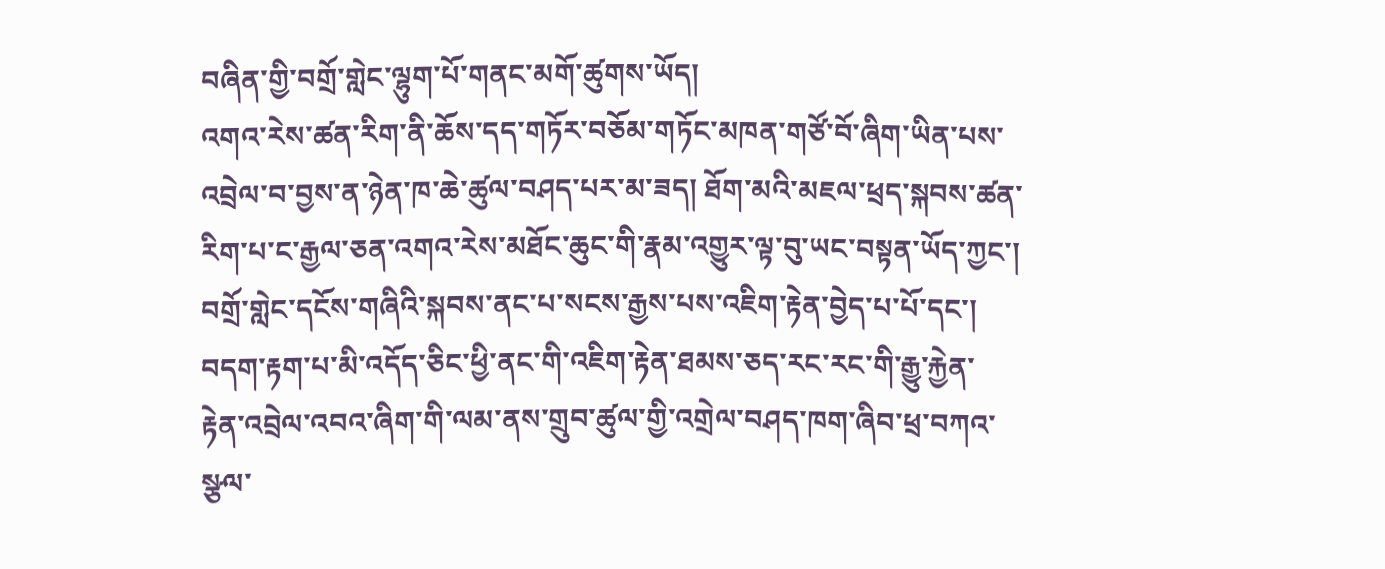བཞིན་གྱི་བགྲོ་གླེང་ལྷུག་པོ་གནང་མགོ་ཚུགས་ཡོད།
འགའ་རེས་ཚན་རིག་ནི་ཆོས་དད་གཏོར་བཅོམ་གཏོང་མཁན་གཙོ་བོ་ཞིག་ཡིན་པས་འབྲེལ་བ་བྱས་ན་ཉེན་ཁ་ཆེ་ཚུལ་བཤད་པར་མ་ཟད། ཐོག་མའི་མཇལ་ཕྲད་སྐབས་ཚན་རིག་པ་ང་རྒྱལ་ཅན་འགའ་རེས་མཐོང་ཆུང་གི་རྣམ་འགྱུར་ལྟ་བུ་ཡང་བསྟན་ཡོད་ཀྱང་། བགྲོ་གླེང་དངོས་གཞིའི་སྐབས་ནང་པ་སངས་རྒྱས་པས་འཇིག་རྟེན་བྱེད་པ་པོ་དང་། བདག་རྟག་པ་མི་འདོད་ཅིང་ཕྱི་ནང་གི་འཇིག་རྟེན་ཐམས་ཅད་རང་རང་གི་རྒྱུ་རྐྱེན་རྟེན་འབྲེལ་འབའ་ཞིག་གི་ལམ་ནས་གྲུབ་ཚུལ་གྱི་འགྲེལ་བཤད་ཁག་ཞིབ་ཕྲ་བཀའ་སྩལ་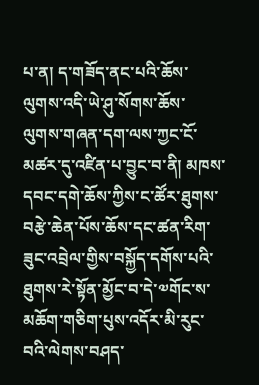པ་ན། ད་གཟོད་ནང་པའི་ཆོས་ལུགས་འདི་ཡེ་ཤུ་སོགས་ཆོས་ལུགས་གཞན་དག་ལས་ཀྱང་ངོ་མཚར་དུ་འཛིན་པ་བྱུང་བ་ནི། མཁས་དབང་དགེ་ཆོས་ཀྱིས་ང་ཚོར་ཐུགས་བརྩེ་ཆེན་པོས་ཆོས་དང་ཚན་རིག་ཟུང་འབྲེལ་གྱིས་བསྐྱོད་དགོས་པའི་ཐུགས་རེ་སྟོན་མྱོང་བ་དེ་༧གོང་ས་མཆོག་གཅིག་པུས་འདོར་མི་རུང་བའི་ལེགས་བཤད་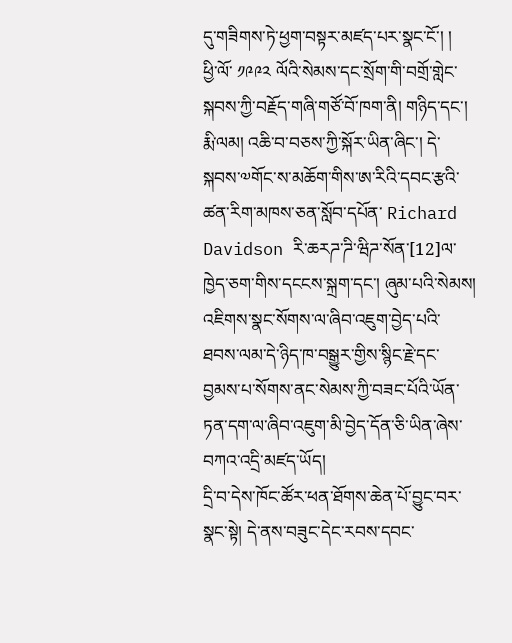དུ་གཟིགས་ཏེ་ཕྱག་བསྟར་མཛད་པར་སྣང་ངོ་། །
ཕྱི་ལོ་ ༡༩༩༢ ལོའི་སེམས་དང་སྲོག་གི་བགྲོ་གླེང་སྐབས་ཀྱི་བརྗོད་གཞི་གཙོ་བོ་ཁག་ནི། གཉིད་དང་། རྨི་ལམ། འཆི་བ་བཅས་ཀྱི་སྐོར་ཡིན་ཞིང་། དེ་སྐབས་༧གོང་ས་མཆོག་གིས་ཨ་རིའི་དབང་རྩའི་ཚན་རིག་མཁས་ཅན་སློབ་དཔོན་ Richard Davidson རི་ཆརཌ་ཌི་ཝིཌ་སོན་[12]ལ་ཁྱེད་ཅག་གིས་དངངས་སྐྲག་དང་། ཞུམ་པའི་སེམས། འཇིགས་སྣང་སོགས་ལ་ཞིབ་འཇུག་བྱེད་པའི་ཐབས་ལམ་དེ་ཉིད་ཁ་བསྒྱུར་གྱིས་སྙིང་རྗེ་དང་བྱམས་པ་སོགས་ནང་སེམས་ཀྱི་བཟང་པོའི་ཡོན་ཏན་དག་ལ་ཞིབ་འཇུག་མི་བྱེད་དོན་ཅི་ཡིན་ཞེས་བཀའ་འདྲི་མཛད་ཡོད།
དྲི་བ་དེས་ཁོང་ཚོར་ཕན་ཐོགས་ཆེན་པོ་བྱུང་བར་སྣང་སྟེ། དེ་ནས་བཟུང་དེང་རབས་དབང་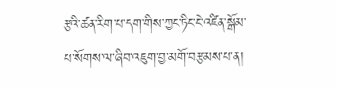རྩའི་ཚན་རིག་པ་དག་གིས་ཀྱང་ཏིང་ངེ་འཛིན་སྒོམ་པ་སོགས་ལ་ཞིབ་འཇུག་བྱ་མགོ་བརྩམས་པ་ན།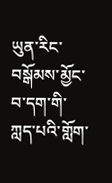ཡུན་རིང་བསྒོམས་མྱོང་བ་དག་གི་ཀླད་པའི་གློག་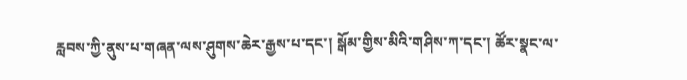རླབས་ཀྱི་ནུས་པ་གཞན་ལས་ཤུགས་ཆེར་རྒྱས་པ་དང་། སྒོམ་གྱིས་མིའི་གཤིས་ཀ་དང་། ཚོར་སྣང་ལ་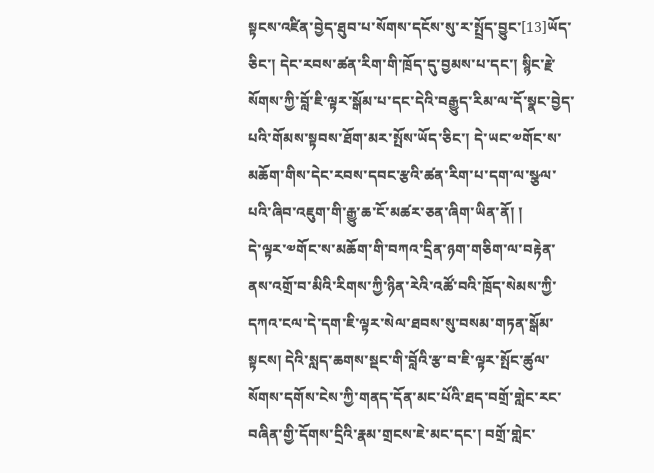སྟངས་འཛིན་བྱེད་ཐུབ་པ་སོགས་དངོས་སུ་ར་སྤྲོད་བྱུང་[13]ཡོད་ཅིང་། དེང་རབས་ཚན་རིག་གི་ཁྲོད་དུ་བྱམས་པ་དང་། སྙིང་རྗེ་སོགས་ཀྱི་བློ་ཇི་ལྟར་སྒོམ་པ་དང་དེའི་བརྒྱུད་རིམ་ལ་དོ་སྣང་བྱེད་པའི་གོམས་སྟབས་ཐོག་མར་སྤོས་ཡོད་ཅིང་། དེ་ཡང་༧གོང་ས་མཆོག་གིས་དེང་རབས་དབང་རྩའི་ཚན་རིག་པ་དག་ལ་སྩལ་པའི་ཞིབ་འཇུག་གི་རྒྱུ་ཆ་ངོ་མཚར་ཅན་ཞིག་ཡིན་ནོ། །
དེ་ལྟར་༧གོང་ས་མཆོག་གི་བཀའ་དྲིན་ཉག་གཅིག་ལ་བརྟེན་ནས་འགྲོ་བ་མིའི་རིགས་ཀྱི་ཉིན་རེའི་འཚོ་བའི་ཁྲོད་སེམས་ཀྱི་དཀའ་ངལ་དེ་དག་ཇི་ལྟར་སེལ་ཐབས་སུ་བསམ་གཏན་སྒོམ་སྟངས། དེའི་སླད་ཆགས་སྡང་གི་བློའི་རྩ་བ་ཇི་ལྟར་སྤོང་ཚུལ་སོགས་དགོས་ངེས་ཀྱི་གནད་དོན་མང་པོའི་ཐད་བགྲོ་གླེང་རང་བཞིན་གྱི་དོགས་དྲིའི་རྣམ་གྲངས་ཇེ་མང་དང་། བགྲོ་གླེང་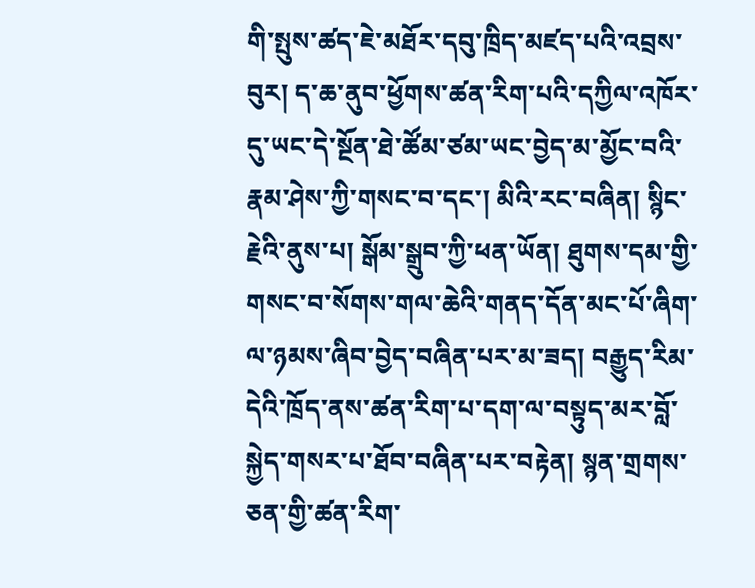གི་སྤུས་ཚད་ཇེ་མཐོར་དབུ་ཁྲིད་མཛད་པའི་འབྲས་བུར། ད་ཆ་ནུབ་ཕྱོགས་ཚན་རིག་པའི་དཀྱིལ་འཁོར་དུ་ཡང་དེ་སྔོན་ཐེ་ཚོམ་ཙམ་ཡང་བྱེད་མ་མྱོང་བའི་རྣམ་ཤེས་ཀྱི་གསང་བ་དང་། མིའི་རང་བཞིན། སྙིང་རྗེའི་ནུས་པ། སྒོམ་སྒྲུབ་ཀྱི་ཕན་ཡོན། ཐུགས་དམ་གྱི་གསང་བ་སོགས་གལ་ཆེའི་གནད་དོན་མང་པོ་ཞིག་ལ་ཉམས་ཞིབ་བྱེད་བཞིན་པར་མ་ཟད། བརྒྱུད་རིམ་དེའི་ཁྲོད་ནས་ཚན་རིག་པ་དག་ལ་བསྟུད་མར་བློ་སྐྱེད་གསར་པ་ཐོབ་བཞིན་པར་བརྟེན། སྙན་གྲགས་ཅན་གྱི་ཚན་རིག་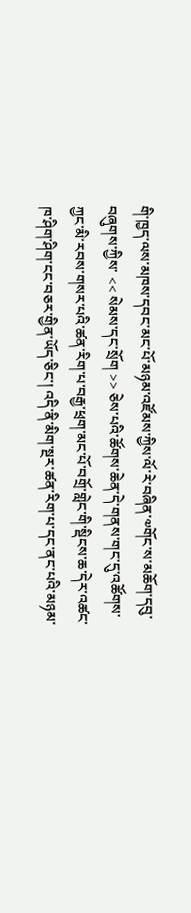གི་ཁྱད་ལས་མཁས་དབང་མང་པོ་མཉམ་འཛོམས་ཀྱིས་ལོ་རེ་བཞིན་༧གོང་ས་མཆོག་དབུ་བཞུགས་ཀྱིས་ << སེམས་དང་སྲོག >> ཅེས་པའི་ཚོགས་ཆེན་དེ་གནས་གང་དུ་འཚོགས་ཀྱང་མི་རབས་གསར་པའི་ཚན་རིག་པ་བརྒྱ་ཕྲག་མང་པོ་བགྲོ་གླེང་གི་སྡིངས་ཆ་དེར་འཚང་ཁ་ཤིག་ཤིག་ངང་བཅར་གྱིན་ཡོད་ཅིང་། འདི་ནི་མིག་སྔར་ཚན་རིག་པ་དང་ནང་པའི་མཉམ་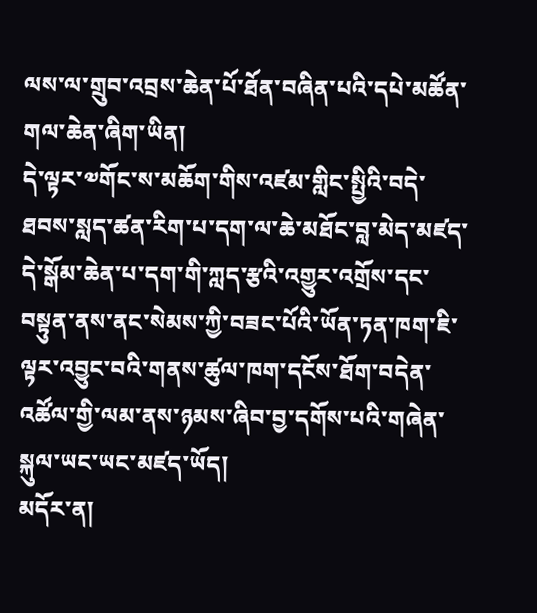ལས་ལ་གྲུབ་འབྲས་ཆེན་པོ་ཐོན་བཞིན་པའི་དཔེ་མཚོན་གལ་ཆེན་ཞིག་ཡིན།
དེ་ལྟར་༧གོང་ས་མཆོག་གིས་འཛམ་གླིང་སྤྱིའི་བདེ་ཐབས་སླད་ཚན་རིག་པ་དག་ལ་ཆེ་མཐོང་བླ་མེད་མཛད་དེ་སྒོམ་ཆེན་པ་དག་གི་ཀླད་རྩའི་འགྱུར་འགྲོས་དང་བསྟུན་ནས་ནང་སེམས་ཀྱི་བཟང་པོའི་ཡོན་ཏན་ཁག་ཇི་ལྟར་འབྱུང་བའི་གནས་ཚུལ་ཁག་དངོས་ཐོག་བདེན་འཚོལ་གྱི་ལམ་ནས་ཉམས་ཞིབ་བྱ་དགོས་པའི་གཞེན་སྐུལ་ཡང་ཡང་མཛད་ཡོད།
མདོར་ན།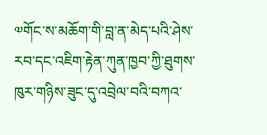༧གོང་ས་མཆོག་གི་བླ་ན་མེད་པའི་ཤེས་རབ་དང་འཇིག་རྟེན་ཀུན་ཁྱབ་ཀྱི་ཐུགས་ཁུར་གཉིས་ཟུང་དུ་འབྲེལ་བའི་བཀའ་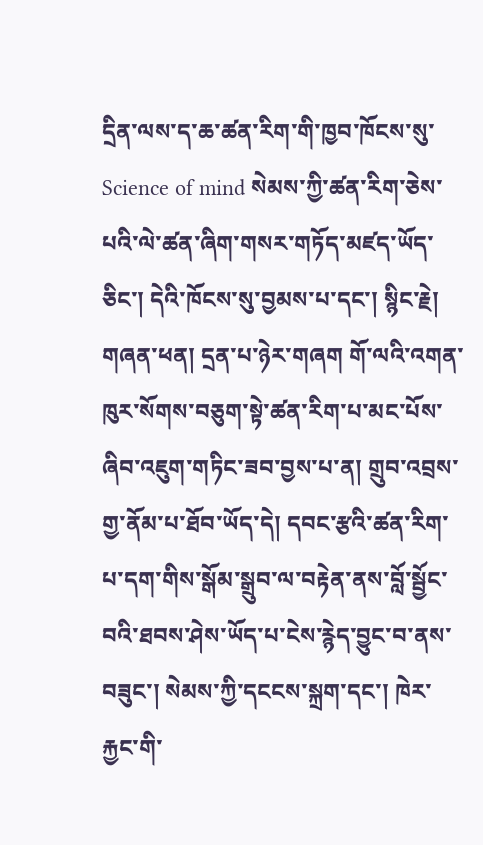དྲིན་ལས་ད་ཆ་ཚན་རིག་གི་ཁྱབ་ཁོངས་སུ་ Science of mind སེམས་ཀྱི་ཚན་རིག་ཅེས་པའི་ལེ་ཚན་ཞིག་གསར་གཏོད་མཛད་ཡོད་ཅིང་། དེའི་ཁོངས་སུ་བྱམས་པ་དང་། སྙིང་རྗེ། གཞན་ཕན། དྲན་པ་ཉེར་གཞག གོ་ལའི་འགན་ཁུར་སོགས་བཅུག་སྟེ་ཚན་རིག་པ་མང་པོས་ཞིབ་འཇུག་གཏིང་ཟབ་བྱས་པ་ན། གྲུབ་འབྲས་གྱ་ནོམ་པ་ཐོབ་ཡོད་དེ། དབང་རྩའི་ཚན་རིག་པ་དག་གིས་སྒོམ་སྒྲུབ་ལ་བརྟེན་ནས་བློ་སྦྱོང་བའི་ཐབས་ཤེས་ཡོད་པ་ངེས་རྙེད་བྱུང་བ་ནས་བཟུང་། སེམས་ཀྱི་དངངས་སྐྲག་དང་། ཁེར་རྐྱང་གི་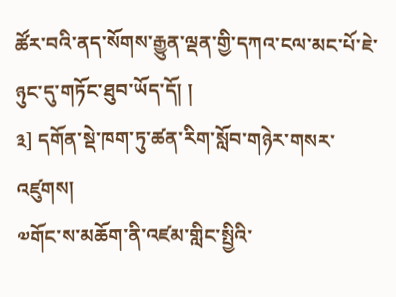ཚོར་བའི་ནད་སོགས་རྒྱུན་ལྡན་གྱི་དཀའ་ངལ་མང་པོ་ཇེ་ཉུང་དུ་གཏོང་ཐུབ་ཡོད་དོ། །
༣] དགོན་སྡེ་ཁག་ཏུ་ཚན་རིག་སློབ་གཉེར་གསར་འཛུགས།
༧གོང་ས་མཆོག་ནི་འཛམ་གླིང་སྤྱིའི་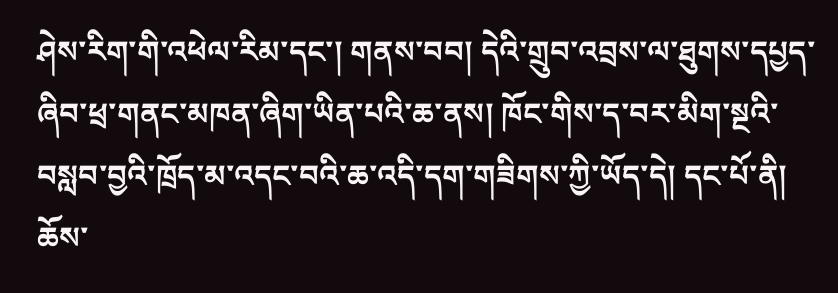ཤེས་རིག་གི་འཕེལ་རིམ་དང་། གནས་བབ། དེའི་གྲུབ་འབྲས་ལ་ཐུགས་དཔྱད་ཞིབ་ཕྲ་གནང་མཁན་ཞིག་ཡིན་པའི་ཆ་ནས། ཁོང་གིས་ད་བར་མིག་སྔའི་བསླབ་བྱའི་ཁྲོད་མ་འདང་བའི་ཆ་འདི་དག་གཟིགས་ཀྱི་ཡོད་དེ། དང་པོ་ནི། ཆོས་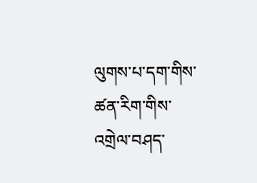ལུགས་པ་དག་གིས་ཚན་རིག་གིས་འགྲེལ་བཤད་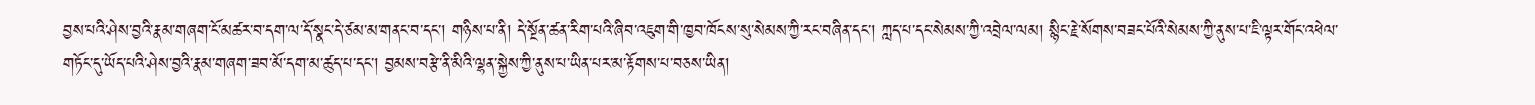བྱས་པའི་ཤེས་བྱའི་རྣམ་གཞག་ངོ་མཚར་བ་དག་ལ་དོ་སྣང་དེ་ཙམ་མ་གནང་བ་དང་། གཉིས་པ་ནི། དེ་སྔོན་ཚན་རིག་པའི་ཞིབ་འཇུག་གི་ཁྱབ་ཁོངས་སུ་སེམས་ཀྱི་རང་བཞིན་དང་། ཀླད་པ་དང་སེམས་ཀྱི་འབྲེལ་ལམ། སྙིང་རྗེ་སོགས་བཟང་པོའི་སེམས་ཀྱི་ནུས་པ་ཇི་ལྟར་གོང་འཕེལ་གཏོང་དུ་ཡོད་པའི་ཤེས་བྱའི་རྣམ་གཞག་ཟབ་མོ་དག་མ་ཚུད་པ་དང་། བྱམས་བརྩེ་ནི་མིའི་ལྷན་སྐྱེས་ཀྱི་ནུས་པ་ཡིན་པར་མ་རྟོགས་པ་བཅས་ཡིན།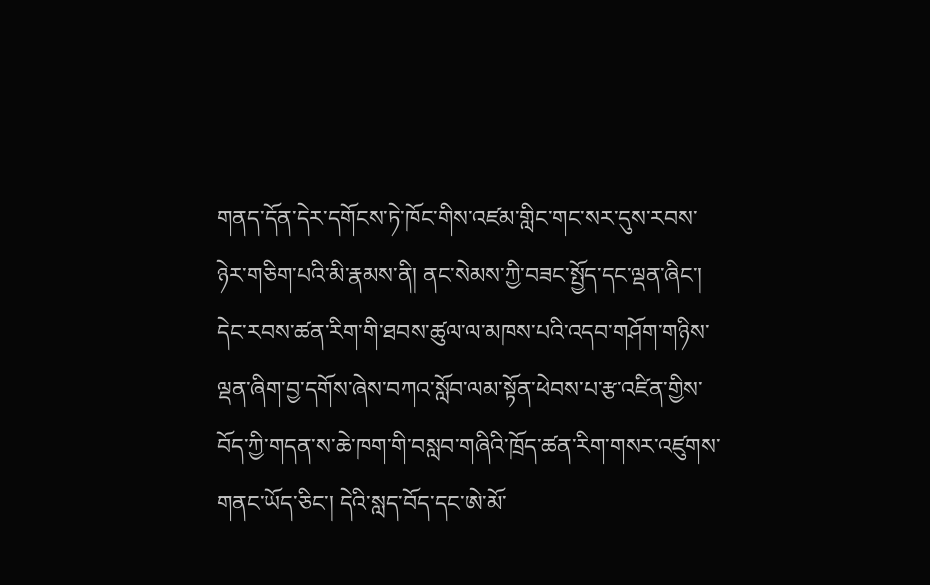གནད་དོན་དེར་དགོངས་ཏེ་ཁོང་གིས་འཛམ་གླིང་གང་སར་དུས་རབས་ཉེར་གཅིག་པའི་མི་རྣམས་ནི། ནང་སེམས་ཀྱི་བཟང་སྤྱོད་དང་ལྡན་ཞིང་། དེང་རབས་ཚན་རིག་གི་ཐབས་ཚུལ་ལ་མཁས་པའི་འདབ་གཤོག་གཉིས་ལྡན་ཞིག་བྱ་དགོས་ཞེས་བཀའ་སློབ་ལམ་སྟོན་ཕེབས་པ་རྩ་འཛིན་གྱིས་བོད་ཀྱི་གདན་ས་ཆེ་ཁག་གི་བསླབ་གཞིའི་ཁྲོད་ཚན་རིག་གསར་འཛུགས་གནང་ཡོད་ཅིང་། དེའི་སླད་བོད་དང་ཨེ་མོ་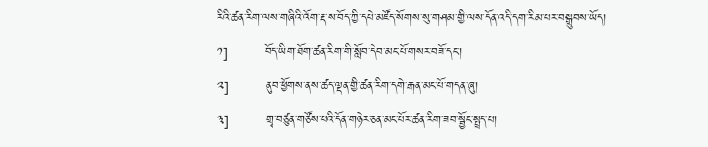རིའི་ཚན་རིག་ལས་གཞིའི་འོག་རྡ་ས་བོད་ཀྱི་དཔེ་མཛོད་སོགས་སུ་གཤམ་གྱི་ལས་དོན་འདི་དག་རིམ་པར་བསྒྲུབས་ཡོད།
༡]         བོད་ཡིག་ཐོག་ཚན་རིག་གི་སློབ་དེབ་མང་པོ་གསར་བཟོ་དང་།
༢]         ནུབ་ཕྱོགས་ནས་ཚད་ལྡན་གྱི་ཚན་རིག་དགེ་རྒན་མང་པོ་གདན་ཞུ།
༣]         གྲྭ་བཙུན་གཙོས་པའི་དོན་གཉེར་ཅན་མང་པོར་ཚན་རིག་ཟབ་སྦྱོང་སྤྲད་པ།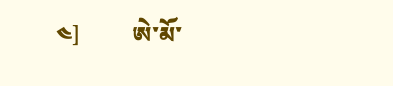༤]         ཨེ་མོ་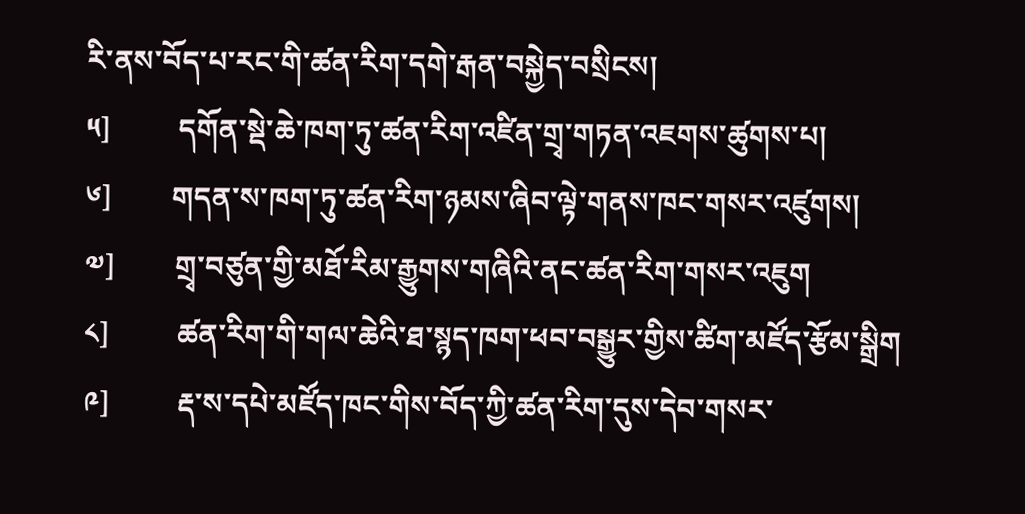རི་ནས་བོད་པ་རང་གི་ཚན་རིག་དགེ་རྒན་བསྐྱེད་བསྲིངས།
༥]         དགོན་སྡེ་ཆེ་ཁག་ཏུ་ཚན་རིག་འཛིན་གྲྭ་གཏན་འཇགས་ཚུགས་པ།
༦]        གདན་ས་ཁག་ཏུ་ཚན་རིག་ཉམས་ཞིབ་ལྟེ་གནས་ཁང་གསར་འཛུགས།
༧]        གྲྭ་བཙུན་གྱི་མཐོ་རིམ་རྒྱུགས་གཞིའི་ནང་ཚན་རིག་གསར་འཇུག
༨]         ཚན་རིག་གི་གལ་ཆེའི་ཐ་སྙད་ཁག་ཕབ་བསྒྱུར་གྱིས་ཚིག་མཛོད་རྩོམ་སྒྲིག
༩]         རྡ་ས་དཔེ་མཛོད་ཁང་གིས་བོད་ཀྱི་ཚན་རིག་དུས་དེབ་གསར་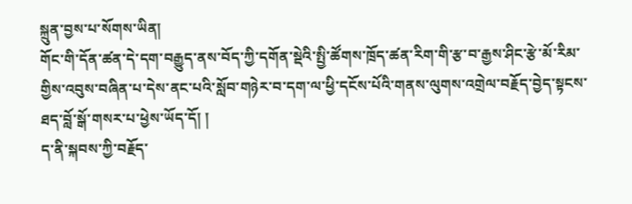སྐྲུན་བྱས་པ་སོགས་ཡིན།
གོང་གི་དོན་ཚན་དེ་དག་བརྒྱུད་ནས་བོད་ཀྱི་དགོན་སྡེའི་སྤྱི་ཚོགས་ཁྲོད་ཚན་རིག་གི་རྩ་བ་རྒྱས་ཤིང་རྩེ་མོ་རིམ་གྱིས་འབུས་བཞིན་པ་དེས་ནང་པའི་སློབ་གཉེར་བ་དག་ལ་ཕྱི་དངོས་པོའི་གནས་ལུགས་འགྲེལ་བརྗོད་བྱེད་སྟངས་ཐད་བློ་སྒོ་གསར་པ་ཕྱེས་ཡོད་དོ། །
ད་ནི་སྐབས་ཀྱི་བརྗོད་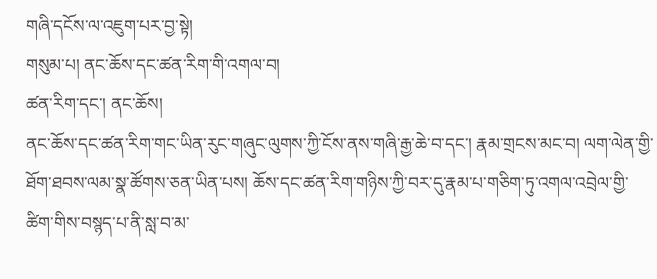གཞི་དངོས་ལ་འཇུག་པར་བྱ་སྟེ།
གསུམ་པ། ནང་ཆོས་དང་ཚན་རིག་གི་འགལ་བ།
ཚན་རིག་དང་། ནང་ཆོས།
ནང་ཆོས་དང་ཚན་རིག་གང་ཡིན་རུང་གཞུང་ལུགས་ཀྱི་ངོས་ནས་གཞི་རྒྱ་ཆེ་བ་དང་། རྣམ་གྲངས་མང་བ། ལག་ལེན་གྱི་ཐོག་ཐབས་ལམ་སྣ་ཚོགས་ཅན་ཡིན་པས། ཆོས་དང་ཚན་རིག་གཉིས་ཀྱི་བར་དུ་རྣམ་པ་གཅིག་ཏུ་འགལ་འབྲེལ་གྱི་ཚིག་གིས་བསྙད་པ་ནི་སླ་བ་མ་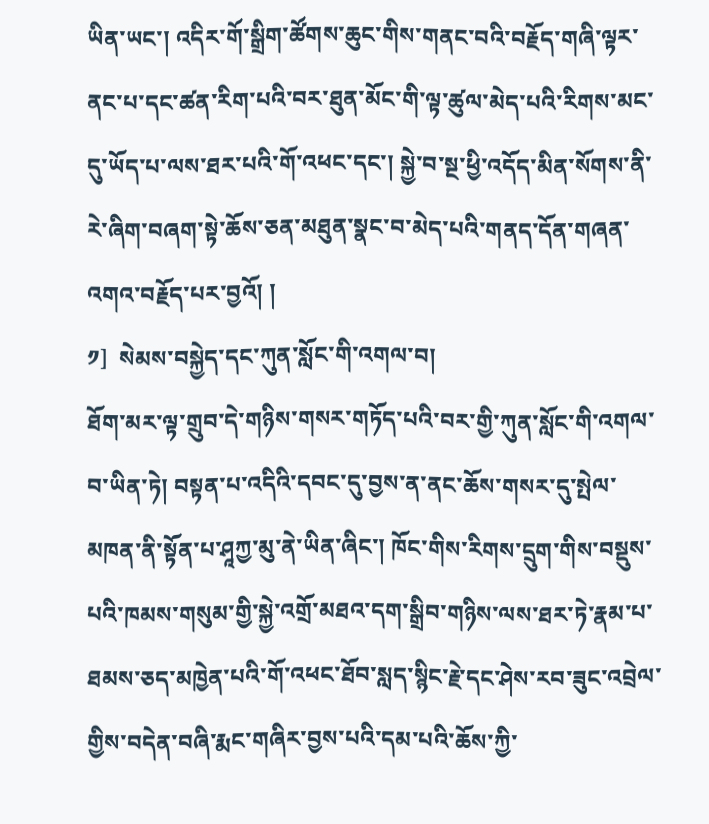ཡིན་ཡང་། འདིར་གོ་སྒྲིག་ཚོགས་ཆུང་གིས་གནང་བའི་བརྗོད་གཞི་ལྟར་ནང་པ་དང་ཚན་རིག་པའི་བར་ཐུན་མོང་གི་ལྟ་ཚུལ་མེད་པའི་རིགས་མང་དུ་ཡོད་པ་ལས་ཐར་པའི་གོ་འཕང་དང་། སྐྱེ་བ་སྔ་ཕྱི་འདོད་མིན་སོགས་ནི་རེ་ཞིག་བཞག་སྟེ་ཆོས་ཅན་མཐུན་སྣང་བ་མེད་པའི་གནད་དོན་གཞན་འགའ་བརྗོད་པར་བྱའོ། །
༡]  སེམས་བསྐྱེད་དང་ཀུན་སློང་གི་འགལ་བ།
ཐོག་མར་ལྟ་གྲུབ་དེ་གཉིས་གསར་གཏོད་པའི་བར་གྱི་ཀུན་སློང་གི་འགལ་བ་ཡིན་ཏེ། བསྟན་པ་འདིའི་དབང་དུ་བྱས་ན་ནང་ཆོས་གསར་དུ་སྤེལ་མཁན་ནི་སྟོན་པ་ཤཱཀྱ་མུ་ནེ་ཡིན་ཞིང་། ཁོང་གིས་རིགས་དྲུག་གིས་བསྡུས་པའི་ཁམས་གསུམ་གྱི་སྐྱེ་འགྲོ་མཐའ་དག་སྒྲིབ་གཉིས་ལས་ཐར་ཏེ་རྣམ་པ་ཐམས་ཅད་མཁྱེན་པའི་གོ་འཕང་ཐོབ་སླད་སྙིང་རྗེ་དང་ཤེས་རབ་ཟུང་འབྲེལ་གྱིས་བདེན་བཞི་རྨང་གཞིར་བྱས་པའི་དམ་པའི་ཆོས་ཀྱི་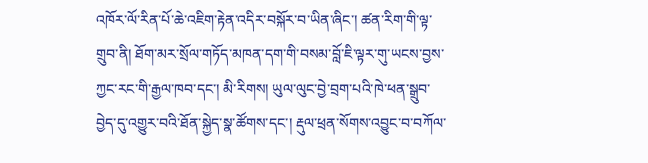འཁོར་ལོ་རིན་པོ་ཆེ་འཇིག་རྟེན་འདིར་བསྐོར་བ་ཡིན་ཞིང་། ཚན་རིག་གི་ལྟ་གྲུབ་ནི། ཐོག་མར་སྲོལ་གཏོད་མཁན་དག་གི་བསམ་བློ་ཇི་ལྟར་གུ་ཡངས་བྱས་ཀྱང་རང་གི་རྒྱལ་ཁབ་དང་། མི་རིགས། ཡུལ་ལུང་བྱེ་བྲག་པའི་ཁེ་ཕན་སྒྲུབ་བྱེད་དུ་འགྱུར་བའི་ཐོན་སྐྱེད་སྣ་ཚོགས་དང་། རྡུལ་ཕྲན་སོགས་འབྱུང་བ་བཀོལ་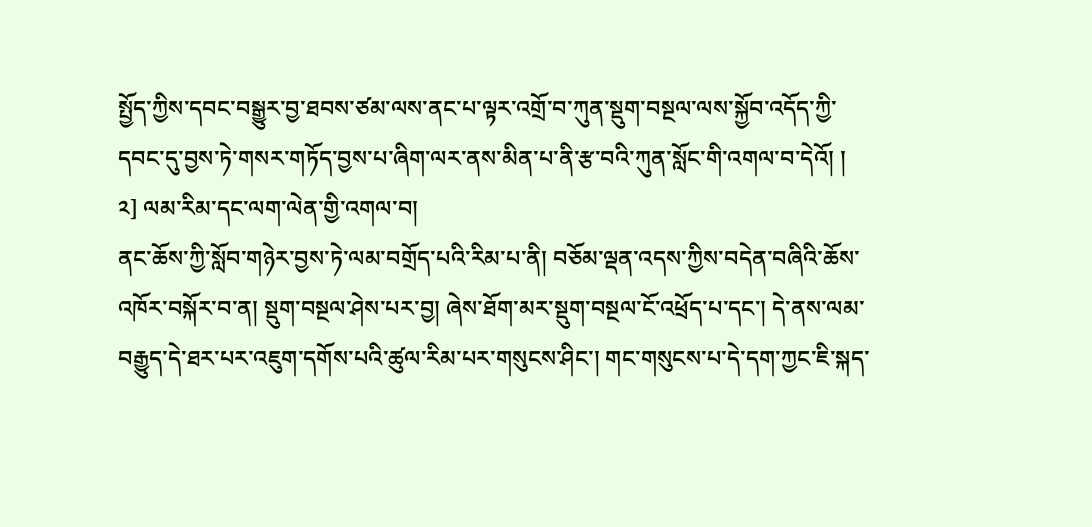སྤྱོད་ཀྱིས་དབང་བསྒྱུར་བྱ་ཐབས་ཙམ་ལས་ནང་པ་ལྟར་འགྲོ་བ་ཀུན་སྡུག་བསྔལ་ལས་སྐྱོབ་འདོད་ཀྱི་དབང་དུ་བྱས་ཏེ་གསར་གཏོད་བྱས་པ་ཞིག་ལར་ནས་མིན་པ་ནི་རྩ་བའི་ཀུན་སློང་གི་འགལ་བ་དེའོ། །
༢] ལམ་རིམ་དང་ལག་ལེན་གྱི་འགལ་བ།
ནང་ཆོས་ཀྱི་སློབ་གཉེར་བྱས་ཏེ་ལམ་བགྲོད་པའི་རིམ་པ་ནི། བཅོམ་ལྡན་འདས་ཀྱིས་བདེན་བཞིའི་ཆོས་འཁོར་བསྐོར་བ་ན། སྡུག་བསྔལ་ཤེས་པར་བྱ། ཞེས་ཐོག་མར་སྡུག་བསྔལ་ངོ་འཕྲོད་པ་དང་། དེ་ནས་ལམ་བརྒྱུད་དེ་ཐར་པར་འཇུག་དགོས་པའི་ཚུལ་རིམ་པར་གསུངས་ཤིང་། གང་གསུངས་པ་དེ་དག་ཀྱང་ཇི་སྐད་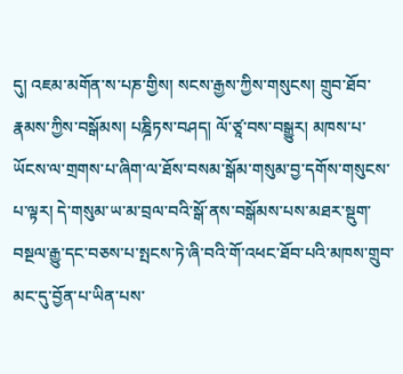དུ། འཇམ་མགོན་ས་པཎ་གྱིས། སངས་རྒྱས་ཀྱིས་གསུངས། གྲུབ་ཐོབ་རྣམས་ཀྱིས་བསྒོམས། པཎྜིཏས་བཤད། ལོ་ཙཱ་བས་བསྒྱུར། མཁས་པ་ཡོངས་ལ་གྲགས་པ་ཞིག་ལ་ཐོས་བསམ་སྒོམ་གསུམ་བྱ་དགོས་གསུངས་པ་ལྟར། དེ་གསུམ་ཡ་མ་བྲལ་བའི་སྒོ་ནས་བསྒོམས་པས་མཐར་སྡུག་བསྔལ་རྒྱུ་དང་བཅས་པ་སྤངས་ཏེ་ཞི་བའི་གོ་འཕང་ཐོབ་པའི་མཁས་གྲུབ་མང་དུ་བྱོན་པ་ཡིན་པས་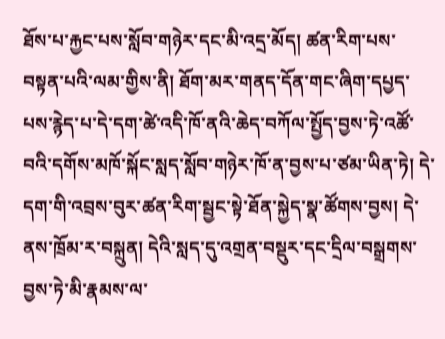ཐོས་པ་རྐྱང་པས་སློབ་གཉེར་དང་མི་འདྲ་མོད། ཚན་རིག་པས་བསྟན་པའི་ལམ་གྱིས་ནི། ཐོག་མར་གནད་དོན་གང་ཞིག་དཔྱད་པས་རྙེད་པ་དེ་དག་ཚེ་འདི་ཁོ་ནའི་ཆེད་བཀོལ་སྤྱོད་བྱས་ཏེ་འཚོ་བའི་དགོས་མཁོ་སྐོང་སླད་སློབ་གཉེར་ཁོ་ན་བྱས་པ་ཙམ་ཡིན་ཏེ། དེ་དག་གི་འབྲས་བུར་ཚན་རིག་སྦྱང་སྟེ་ཐོན་སྐྱེད་སྣ་ཚོགས་བྱས། དེ་ནས་ཁྲོམ་ར་བསྐྲུན། དེའི་སླད་དུ་འགྲན་བསྡུར་དང་དྲིལ་བསྒྲགས་བྱས་ཏེ་མི་རྣམས་ལ་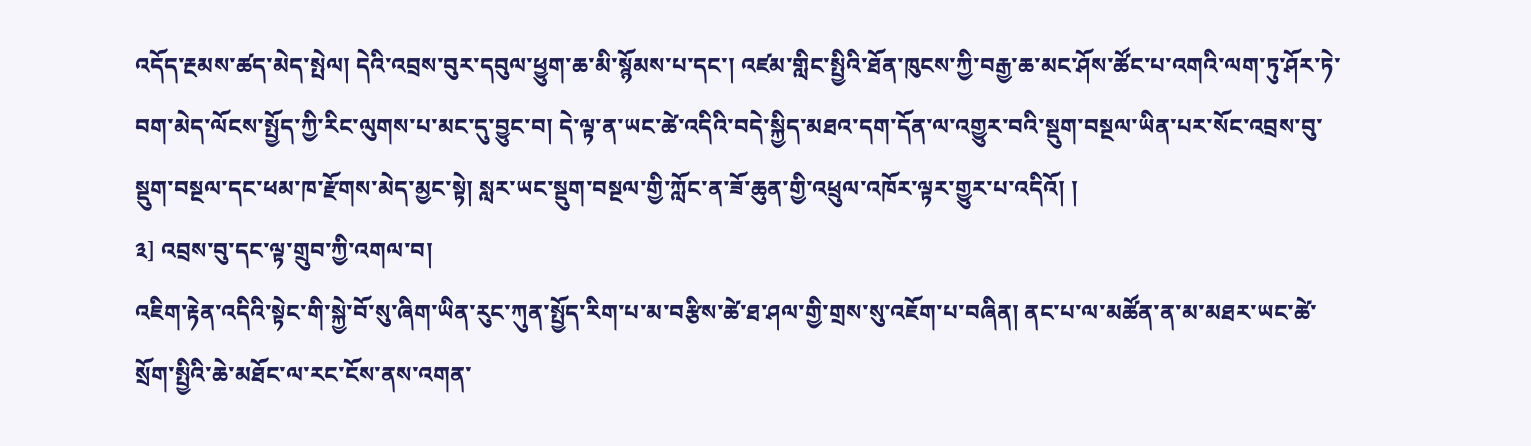འདོད་རྔམས་ཚད་མེད་སྤེལ། དེའི་འབྲས་བུར་དབུལ་ཕྱུག་ཆ་མི་སྙོམས་པ་དང་། འཛམ་གླིང་སྤྱིའི་ཐོན་ཁུངས་ཀྱི་བརྒྱ་ཆ་མང་ཤོས་ཚོང་པ་འགའི་ལག་ཏུ་ཤོར་ཏེ་བག་མེད་ལོངས་སྤྱོད་ཀྱི་རིང་ལུགས་པ་མང་དུ་བྱུང་བ། དེ་ལྟ་ན་ཡང་ཚེ་འདིའི་བདེ་སྐྱིད་མཐའ་དག་དོན་ལ་འགྱུར་བའི་སྡུག་བསྔལ་ཡིན་པར་སོང་འབྲས་བུ་སྡུག་བསྔལ་དང་ཕམ་ཁ་རྫོགས་མེད་མྱང་སྟེ། སླར་ཡང་སྡུག་བསྔལ་གྱི་ཀློང་ན་ཟོ་ཆུན་གྱི་འཕྲུལ་འཁོར་ལྟར་གྱུར་པ་འདིའོ། །
༣] འབྲས་བུ་དང་ལྟ་གྲུབ་ཀྱི་འགལ་བ།
འཇིག་རྟེན་འདིའི་སྟེང་གི་སྐྱེ་བོ་སུ་ཞིག་ཡིན་རུང་ཀུན་སྤྱོད་རིག་པ་མ་བརྩིས་ཚེ་ཐ་ཤལ་གྱི་གྲས་སུ་འཇོག་པ་བཞིན། ནང་པ་ལ་མཚོན་ན་མ་མཐར་ཡང་ཚེ་སྲོག་སྤྱིའི་ཆེ་མཐོང་ལ་རང་ངོས་ནས་འགན་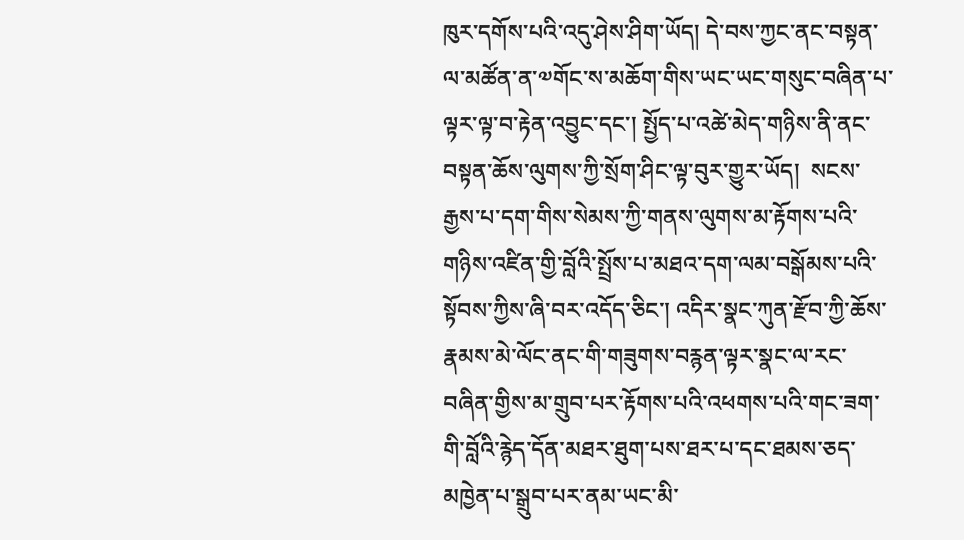ཁུར་དགོས་པའི་འདུ་ཤེས་ཤིག་ཡོད། དེ་བས་ཀྱང་ནང་བསྟན་ལ་མཚོན་ན་༧གོང་ས་མཆོག་གིས་ཡང་ཡང་གསུང་བཞིན་པ་ལྟར་ལྟ་བ་རྟེན་འབྱུང་དང་། སྤྱོད་པ་འཚེ་མེད་གཉིས་ནི་ནང་བསྟན་ཆོས་ལུགས་ཀྱི་སྲོག་ཤིང་ལྟ་བུར་གྱུར་ཡོད།  སངས་རྒྱས་པ་དག་གིས་སེམས་ཀྱི་གནས་ལུགས་མ་རྟོགས་པའི་གཉིས་འཛིན་གྱི་བློའི་སྤྲོས་པ་མཐའ་དག་ལམ་བསྒོམས་པའི་སྟོབས་ཀྱིས་ཞི་བར་འདོད་ཅིང་། འདིར་སྣང་ཀུན་རྫོབ་ཀྱི་ཆོས་རྣམས་མེ་ལོང་ནང་གི་གཟུགས་བརྙན་ལྟར་སྣང་ལ་རང་བཞིན་གྱིས་མ་གྲུབ་པར་རྟོགས་པའི་འཕགས་པའི་གང་ཟག་གི་བློའི་རྙེད་དོན་མཐར་ཐུག་པས་ཐར་པ་དང་ཐམས་ཅད་མཁྱེན་པ་སྒྲུབ་པར་ནམ་ཡང་མི་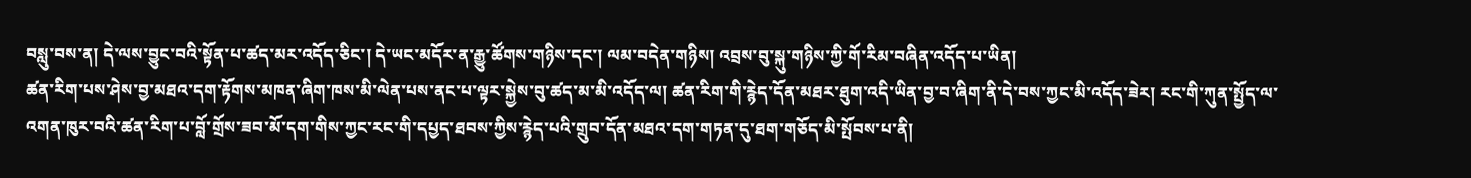བསླུ་བས་ན། དེ་ལས་བྱུང་བའི་སྟོན་པ་ཚད་མར་འདོད་ཅིང་། དེ་ཡང་མདོར་ན་རྒྱུ་ཚོགས་གཉིས་དང་། ལམ་བདེན་གཉིས། འབྲས་བུ་སྐུ་གཉིས་ཀྱི་གོ་རིམ་བཞིན་འདོད་པ་ཡིན།
ཚན་རིག་པས་ཤེས་བྱ་མཐའ་དག་རྟོགས་མཁན་ཞིག་ཁས་མི་ལེན་པས་ནང་པ་ལྟར་སྐྱེས་བུ་ཚད་མ་མི་འདོད་ལ། ཚན་རིག་གི་རྙེད་དོན་མཐར་ཐུག་འདི་ཡིན་བྱ་བ་ཞིག་ནི་དེ་བས་ཀྱང་མི་འདོད་ཟེར། རང་གི་ཀུན་སྤྱོད་ལ་འགན་ཁུར་བའི་ཚན་རིག་པ་བློ་གྲོས་ཟབ་མོ་དག་གིས་ཀྱང་རང་གི་དཔྱད་ཐབས་ཀྱིས་རྙེད་པའི་གྲུབ་དོན་མཐའ་དག་གཏན་དུ་ཐག་གཅོད་མི་སྤོབས་པ་ནི།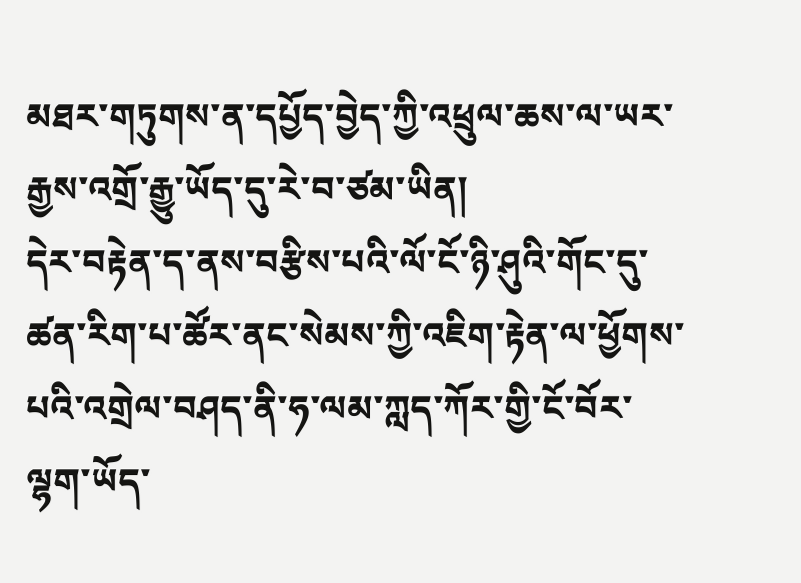མཐར་གཏུགས་ན་དཔྱོད་བྱེད་ཀྱི་འཕྲུལ་ཆས་ལ་ཡར་རྒྱས་འགྲོ་རྒྱུ་ཡོད་དུ་རེ་བ་ཙམ་ཡིན།
དེར་བརྟེན་ད་ནས་བརྩིས་པའི་ལོ་ངོ་ཉི་ཤུའི་གོང་དུ་ཚན་རིག་པ་ཚོར་ནང་སེམས་ཀྱི་འཇིག་རྟེན་ལ་ཕྱོགས་པའི་འགྲེལ་བཤད་ནི་ཧ་ལམ་ཀླད་ཀོར་གྱི་ངོ་བོར་ལྷག་ཡོད་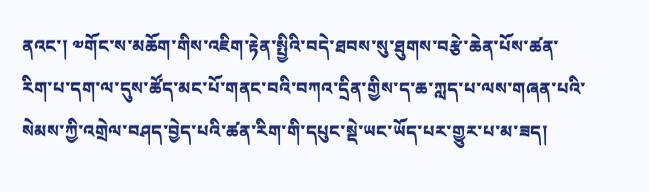ནའང་། ༧གོང་ས་མཆོག་གིས་འཇིག་རྟེན་སྤྱིའི་བདེ་ཐབས་སུ་ཐུགས་བརྩེ་ཆེན་པོས་ཚན་རིག་པ་དག་ལ་དུས་ཚོད་མང་པོ་གནང་བའི་བཀའ་དྲིན་གྱིས་ད་ཆ་ཀླད་པ་ལས་གཞན་པའི་སེམས་ཀྱི་འགྲེལ་བཤད་བྱེད་པའི་ཚན་རིག་གི་དཔུང་སྡེ་ཡང་ཡོད་པར་གྱུར་པ་མ་ཟད།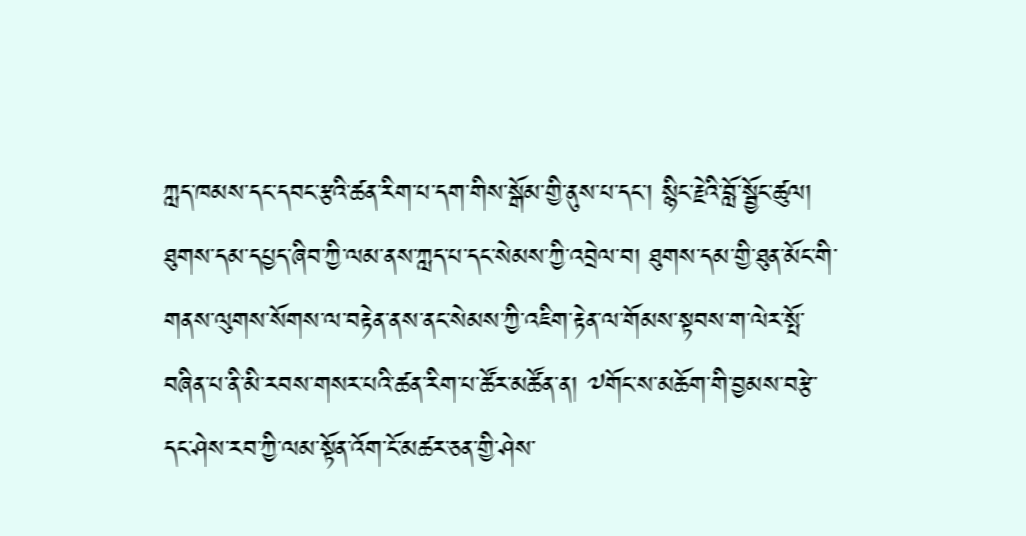ཀླད་ཁམས་དང་དབང་རྩའི་ཚན་རིག་པ་དག་གིས་སྒོམ་གྱི་ནུས་པ་དང་། སྙིང་རྗེའི་བློ་སྦྱོང་ཚུལ། ཐུགས་དམ་དཔྱད་ཞིབ་ཀྱི་ལམ་ནས་ཀླད་པ་དང་སེམས་ཀྱི་འབྲེལ་བ། ཐུགས་དམ་གྱི་ཐུན་མོང་གི་གནས་ལུགས་སོགས་ལ་བརྟེན་ནས་ནང་སེམས་ཀྱི་འཇིག་རྟེན་ལ་གོམས་སྟབས་ག་ལེར་སྤོ་བཞིན་པ་ནི་མི་རབས་གསར་པའི་ཚན་རིག་པ་ཚོར་མཚོན་ན། ༧གོང་ས་མཆོག་གི་བྱམས་བརྩེ་དང་ཤེས་རབ་ཀྱི་ལམ་སྟོན་འོག་ངོ་མཚར་ཅན་གྱི་ཤེས་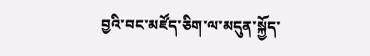བྱའི་བང་མཛོད་ཅིག་ལ་མདུན་སྐྱོད་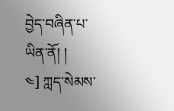བྱེད་བཞིན་པ་ཡིན་ནོ། །
༤] ཀླད་སེམས་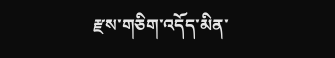རྫས་གཅིག་འདོད་མིན་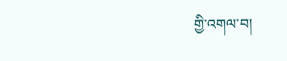གྱི་འགལ་བ།